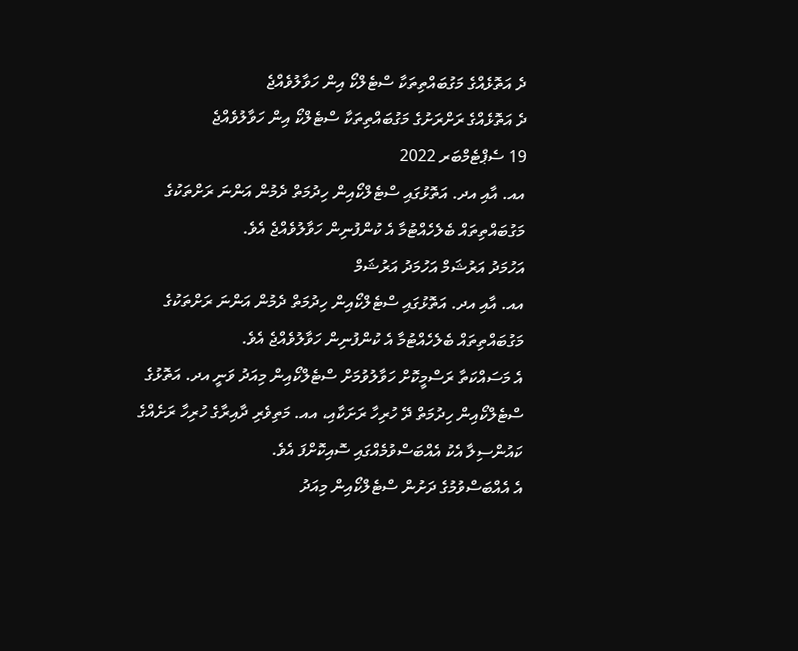ދެ އަތޮޅެއްގެ މަގުބައްތިތަކާ ސްޓެލްކޯ އިން ހަވާލުވެއްޖެ
ދެ އަތޮޅެއްގެ ރަށްރަށުގެ މަގުބައްތިތަކާ ސްޓެލްކޯ އިން ހަވާލުވެއްޖެ
19 ސެޕްޓެމްބަރ 2022
އއ. އާއި އދ. އަތޮޅުގައި ސްޓެލްކޯއިން ހިދުމަތް ދެމުން އަންނަ ރަށްތަކުގެ މަގުބައްތިތައް ބެލެހެއްޓުމާ އެ ކުންފުނިން ހަވާލުވެއްޖެ އެވެ.
އަހުމަދު އަރުޝަމް އަހުމަދު އަރުޝަމް
އއ. އާއި އދ. އަތޮޅުގައި ސްޓެލްކޯއިން ހިދުމަތް ދެމުން އަންނަ ރަށްތަކުގެ މަގުބައްތިތައް ބެލެހެއްޓުމާ އެ ކުންފުނިން ހަވާލުވެއްޖެ އެވެ.
އެ މަސައްކަތާ ރަސްމީކޮށް ހަވާލުވުމަށް ސްޓެލްކޯއިން މިއަދު ވަނީ އދ. އަތޮޅުގެ ސްޓެލްކޯއިން ހިދުމަތް ދޭ ހުރިހާ ރަށަކާއި، އއ. މަތިވެރި ދާއިރާގެ ހުރިހާ ރަށެއްގެ ކައުންސިލާ އެކު އެއްބަސްވުމެއްގައި ސޮއިކޮށްފަ އެވެ.
އެ އެއްބަސްވުމުގެ ދަށުން ސްޓެލްކޯއިން މިއަދު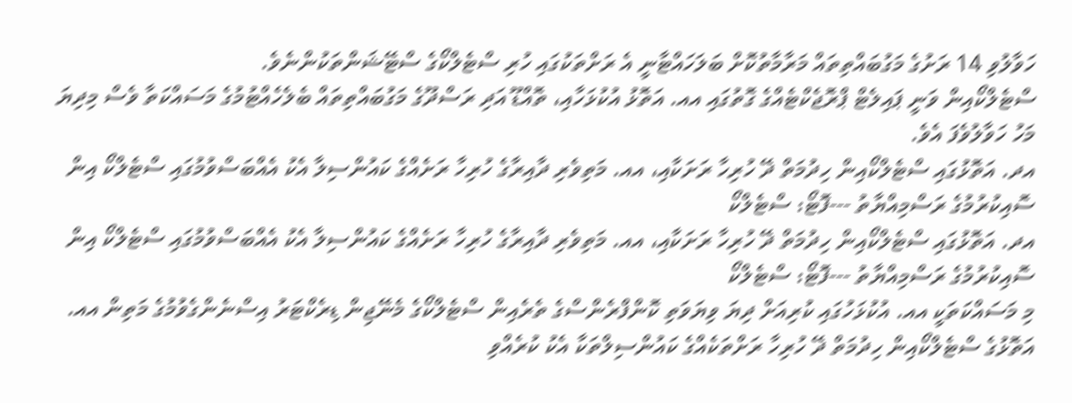ހަވާލުވި 14 ރަށުގެ މަގުބައްތިތައް މަރާމާތުކޮށް ބަލަހައްޓާނީ އެ ރަށްތަކުގައި ހުރި ސްޓެލްކޯގެ ސްޓޭޝަންތަކުންނެވެ.
ސްޓެލްކޯއިން ވަނީ ޕައިލެޓް ޕްރޮޖެކްޓެއްގެ ގޮތުގައި އއ. އަތޮޅު އުކުޅަހާއި، ތޮއްޑޫ އަދި ރަސްދޫގެ މަގުބައްތިތައް ބެލެހެއްޓުމުގެ މަސައްކަތާ ވެސް މިދިޔަ މަހު ހަވާލުވެފަ އެވެ.
އދ. އަތޮޅުގައި ސްޓެލްކޯއިން ހިދުމަތް ދޭ ހުރިހާ ރަށަކާއި، އއ. މަތިވެރި ދާއިރާގެ ހުރިހާ ރަށެއްގެ ކައުންސިލާ އެކު އެއްބަސްވުމުގައި ސްޓެލްކޯ އިން ސޮއިކުރުމުގެ ރަސްމިއްޔާތު ---ފޮޓޯ: ސްޓެލްކޯ
އދ. އަތޮޅުގައި ސްޓެލްކޯއިން ހިދުމަތް ދޭ ހުރިހާ ރަށަކާއި، އއ. މަތިވެރި ދާއިރާގެ ހުރިހާ ރަށެއްގެ ކައުންސިލާ އެކު އެއްބަސްވުމުގައި ސްޓެލްކޯ އިން ސޮއިކުރުމުގެ ރަސްމިއްޔާތު ---ފޮޓޯ: ސްޓެލްކޯ
މި މަސައްކަތަކީ އއ. އުކުޅަހުގައި ކުރިއަށް ދިޔަ ވިޔަވަތި ކޮންފްރެންސްގެ ތެރެއިން ސްޓެލްކޯގެ މެނޭޖިން ޑިރެކްޓަރު އިސްނެންގެވުމުގެ މަތިން އއ. އަތޮޅުގެ ސްޓެލްކޯއިން ހިދުމަތް ދޭ ހުރިހާ ރަށްތަކެއްގެ ކައުންސިލްތަކާ އެކު ކުރެއްވި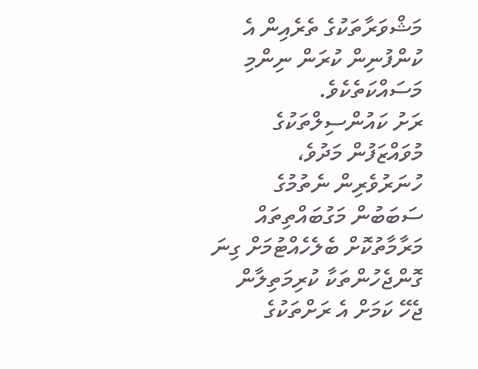މަޝްވަރާތަކުގެ ތެރެއިން އެ ކުންފުނިން ކުރަން ނިންމި މަސައްކަތެކެވެ.
ރަށު ކައުންސިލްތަކުގެ މުވައްޒަފުން މަދުވެ، ހުނަރުވެރިން ނެތުމުގެ ސަބަބުން މަގުބައްތިތައް މަރާމާތުކޮށް ބެލެހެއްޓުމަށް ގިނަ ގޮންޖެހުންތަކާ ކުރިމަތިލާން ޖެހޭ ކަމަށް އެ ރަށްތަކުގެ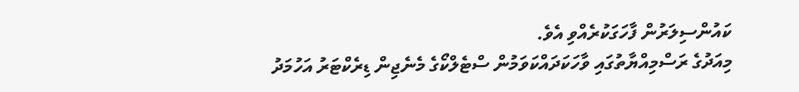ކައުންސިލަރުން ފާހަގަކުރެއްވި އެވެ.
މިއަދުގެ ރަސްމިއްޔާތުގައި ވާހަކަދައްކަވަމުން ސްޓެލްކޯގެ މެނެޖިން ޑިރެކްޓަރު އަހުމަދު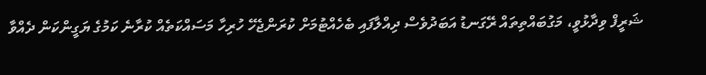ޝަރީފް ވިދާޅުވީ، މަގުބައްތިތައް ރޭގަނޑު އަބަދުވެސް ދިއްލާފައި ބެހެއްޓުމަށް ކުރަންޖެހޭ ހުރިހާ މަސައްކަތެއް ކުރާނެ ކަމުގެ ޔަގީންކަން ދެއްވާ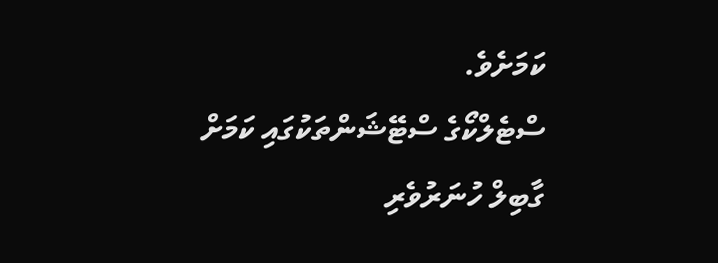ކަމަށެވެ.
ސްޓެލްކޯގެ ސްޓޭޝަންތަކުގައި ކަމަށް ގާބިލް ހުނަރުވެރި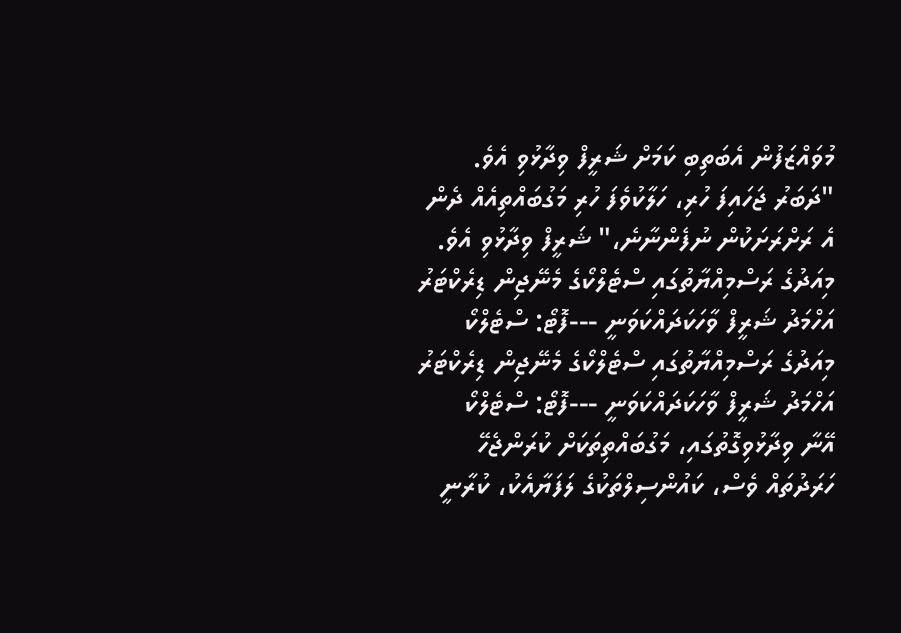މުވައްޒަފުން އެބަތިބި ކަމަށް ޝަރީފް ވިދާޅުވި އެވެ.
"ދަބަރު ޖަހައިފަ ހުރި، ހަލާކުވެފަ ހުރި މަގުބައްތިއެއް ދެން އެ ރަށްރަށަކުން ނުފެންނާނެ،" ޝަރީފް ވިދާޅުވި އެވެ.
މިއަދުގެ ރަސްމިއްޔާތުގައި ސްޓެލްކޯގެ މެނޭޖިން ޑިރެކްޓަރު އަހްމަދު ޝަރީފް ވާހަކަދައްކަވަނީ ---ފޮޓޯ: ސްޓެލްކޯ
މިއަދުގެ ރަސްމިއްޔާތުގައި ސްޓެލްކޯގެ މެނޭޖިން ޑިރެކްޓަރު އަހްމަދު ޝަރީފް ވާހަކަދައްކަވަނީ ---ފޮޓޯ: ސްޓެލްކޯ
އޭނާ ވިދާޅުވިގޮތުގައި، މަގުބައްތިތަކަށް ކުރަންޖެހޭ ހަރަދުތައް ވެސް، ކައުންސިލްތަކުގެ ލަފަޔާއެކު، ކުރާނީ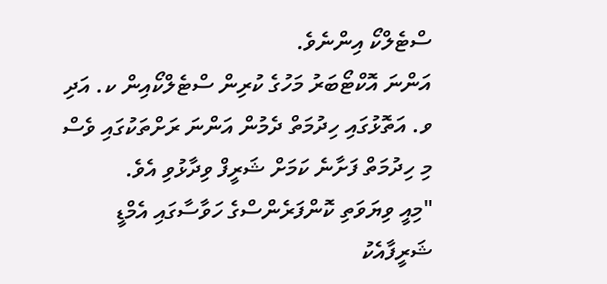ސްޓެލްކޯ އިންނެވެ.
އަންނަ އޮކްޓޯބަރު މަހުގެ ކުރިން ސްޓެލްކޯއިން ކ. އަދި ވ. އަތޮޅުގައި ހިދުމަތް ދެމުން އަންނަ ރަށްތަކުގައި ވެސް މި ހިދުމަތް ފަށާނެ ކަމަށް ޝަރީފް ވިދާޅުވި އެވެ.
"މިއީ ވިޔަވަތި ކޮންފަރެންސްގެ ހަވާސާގައި އެމްޑީ ޝަރީފާއެކު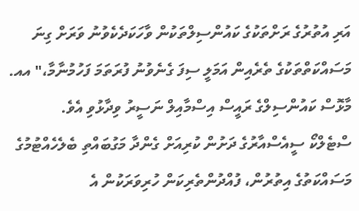އަރި އުތުރުގެ ރަށްތަކުގެ ކައުންސިލްތަކުން ވާހަކަދެކެވުނު ވަރަށް ގިނަ މަސައްކަތްތަކުގެ ތެރެއިން އަމަލީ ސިފަ ގެނެވުނު ފުރަތަމަ ފަހުމުނާމާ،" އއ. މާޅޮސް ކައުންސިލްގެ ރައީސް އިސްމާއިލް ނަސީރު ވިދާޅުވި އެވެ.
ސްޓެލްކޯ ސީއެސްއާރުގެ ދަށުން ކުރިއަށް ގެންދާ މަގުބައްތި ބެލެހެއްޓުމުގެ މަސައްކަތުގެ އިތުރުން، ފުއްދުންތެރިކަން ހުރިވަރަކުން އެ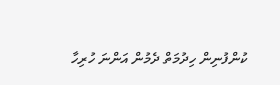ކުންފުނިން ހިދުމަތް ދެމުން އަންނަ ހުރިހާ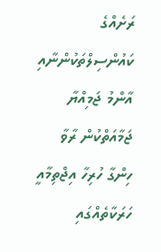ރަށެއްގެ ކައުންސިލްތަކުންނާއި އާންމު ޖަމިއްޔާ ޖަމާއަތްކުން ރާވާ ހިންގާ ހުރިހާ އިޖްތިމާއީ ހަރަކާތެއްގައި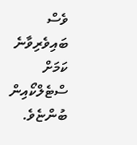ވެސް ބައިވެރިވާނެ ކަމަށް ސްޓެލްކޯއިން ބުންޏެވެ.